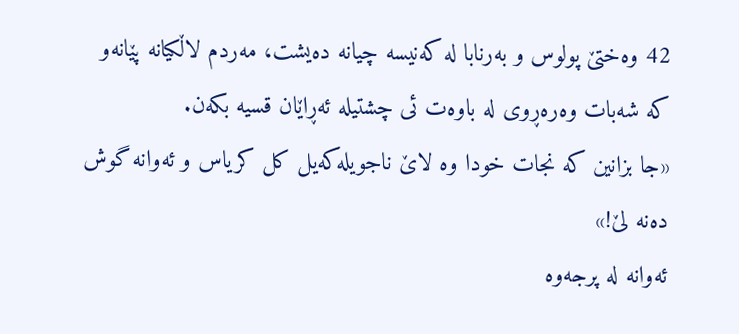42 وەختێ پولوس و بەرنابا له کەنیسه چیانه دەیشت، مەردم لاڵکیانه پێانەو که شەبات وەرەڕوی له باوەت ئی چشتیله ئەڕاێان قسیه بکەن.
«جا بزانین که نجات خودا وه لاێ ناجویلەکەیل کل کریاس و ئەوانه گوش دەنه لێ!»
ئەوانه له پرجەوه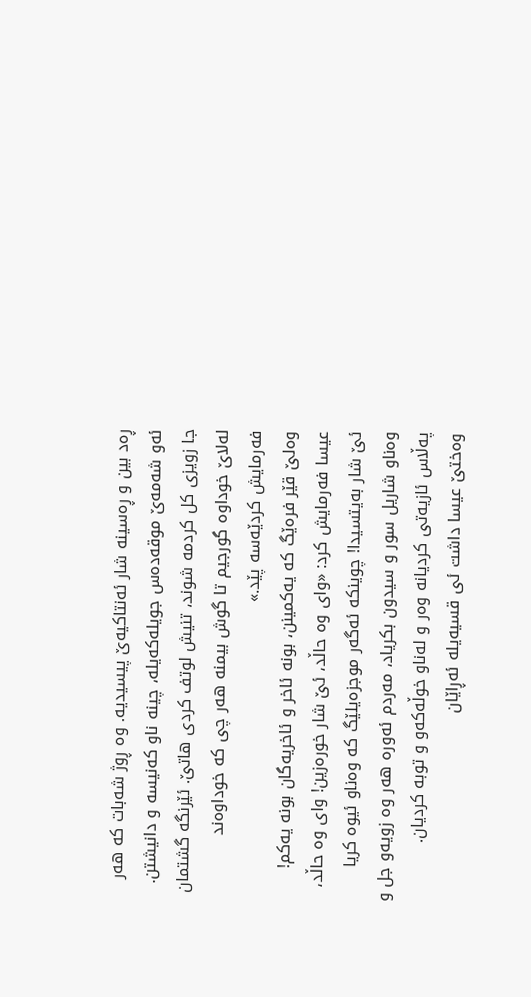ڕەد بین و ڕەسینه شار ئەنتاکیەێ پیسیدیه. وه ڕوژ شەبات که هەر ئەو شەمەێ موقەدەس جویلەکەیله، چینه ناو کەنیسه و دانیشتن.
جا زویزی کل کردمه شوند، تنیش لوتف کردی هاتێ. ئێرنگه گشتمان لەلاێ خوداوه گورجیم تا گوش بیمنه هەر چی که خوداوەند فەرمایش کردێەسه پێد.»
وەلێ قێر فرەێگ که یەکمینن، بونه ئاخر و ئاخریەگان بونه یەکم!
عیسا فەرمایش کرد: «وای وه حاڵد، ئێ شار خورەزین! وای وه حاڵد، ئێ شار بەیتسیدا! چوینکه ئەگەر موجزەیلێگ که وەناو ئیوه کریا وەناو شاریل سور و سیدون بکریاد، مەردم ئەوره هەر وه زویەو جل و پەڵاس ئازیەتی کردیانه وەر و لەناو خوڵەکەو و توبه کردیان.
وەختێ عیسا داشت ئی قسیەیله ئەڕاێان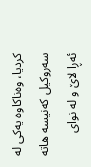کردیا، وەناکاوه یەکی له سەروکیل کەنیسه هاته ئەڕا لاێ و له نوای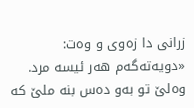زرانی دا زەوی و وەت: «دویەتەگەم هەر ئیسه مرد. وەلێ تو بەو دەس بنه ملێ که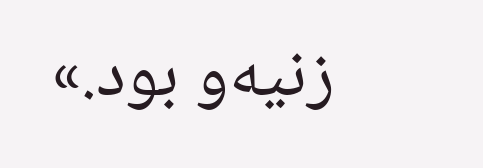زنیەو بود.»